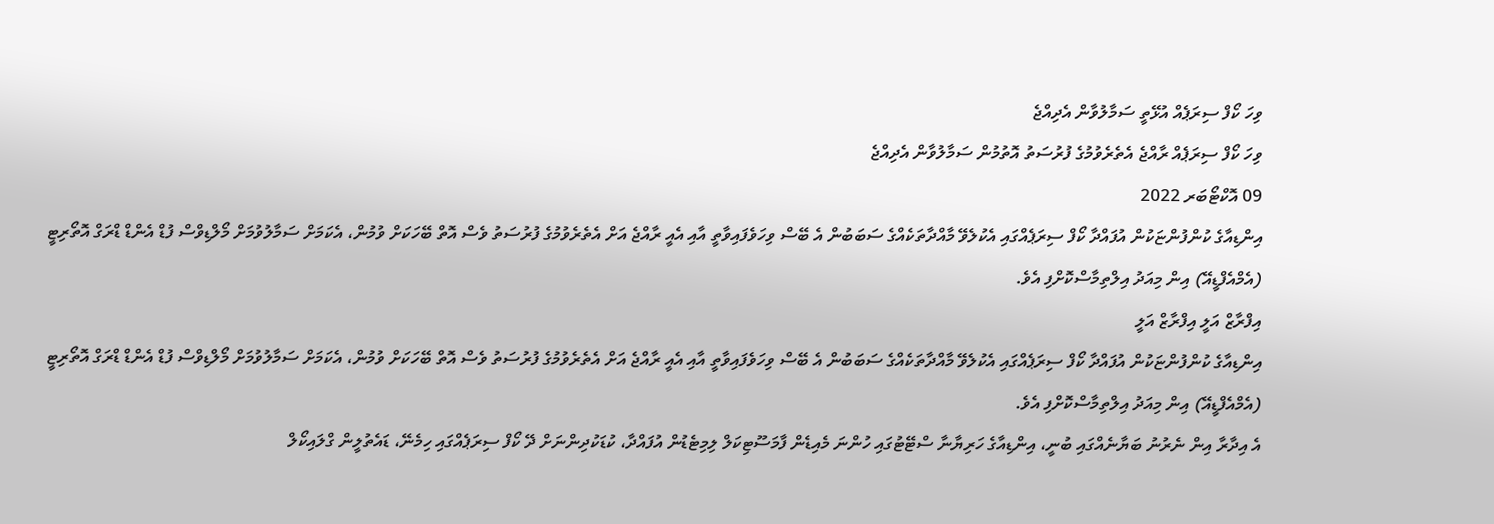ވިހަ ކޯފް ސިރަޕެއް އުޅޭތީ ސަމާލުވާން އެދިއްޖެ
ވިހަ ކޯފް ސިރަޕެއް ރާއްޖެ އެތެރެވުމުގެ ފުރުސަތު އޮތުމުން ސަމާލުވާން އެދިއްޖެ
09 އޮކްޓޯބަރ 2022
އިންޑިއާގެ ކުންފުންޏަކުން އުފައްދާ ކޯފް ސިރަޕެއްގައި އެކުލެވޭ މާއްދާތަކެއްގެ ސަބަބުން އެ ބޭސް ވިހަވެފައިވާތީ އާއި އެއީ ރާއްޖެ އަށް އެތެރެވުމުގެ ފުރުސަތު ވެސް އޮތް ބޭހަކަށް ވުމުން، އެކަމަށް ސަމާލުވުމަށް މޯލްޑިވްސް ފުޑް އެންޑް ޑްރަގް އޮތޯރިޓީ (އެމްއެފްޑީއޭ) އިން މިއަދު އިލްތިމާސްކޮށްފި އެވެ.
އިފްރާޒް އަލީ އިފްރާޒް އަލީ
އިންޑިއާގެ ކުންފުންޏަކުން އުފައްދާ ކޯފް ސިރަޕެއްގައި އެކުލެވޭ މާއްދާތަކެއްގެ ސަބަބުން އެ ބޭސް ވިހަވެފައިވާތީ އާއި އެއީ ރާއްޖެ އަށް އެތެރެވުމުގެ ފުރުސަތު ވެސް އޮތް ބޭހަކަށް ވުމުން، އެކަމަށް ސަމާލުވުމަށް މޯލްޑިވްސް ފުޑް އެންޑް ޑްރަގް އޮތޯރިޓީ (އެމްއެފްޑީއޭ) އިން މިއަދު އިލްތިމާސްކޮށްފި އެވެ.
އެ އިދާރާ އިން ނެރުނު ބަޔާނެއްގައި ބުނީ، އިންޑިއާގެ ހަރިޔާނާ ސްޓޭޓުގައި ހުންނަ މެއިޑެން ފާމަސޫޓިކަލް ލިމިޓެޑުން އުފައްދާ، ކުޑަކުދިންނަށް ދޭ ކޯފް ސިރަޕެއްގައި ހިމެނޭ، ޑައެތުލީން ގްލައިކޯލް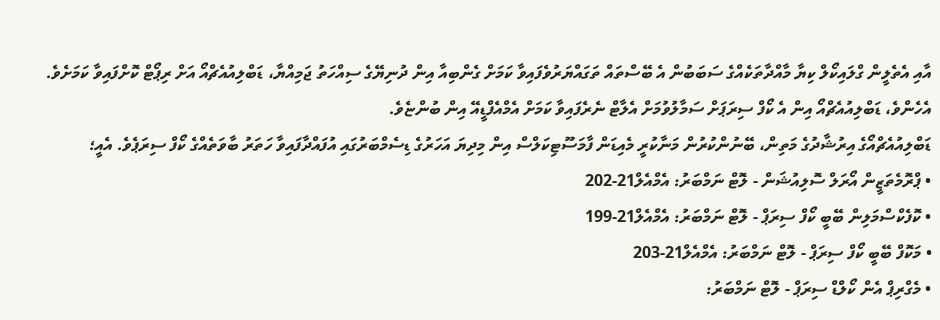އާއި އެތެލީން ގްލައިކޯލް ކިޔާ މާއްދާތަކެއްގެ ސަބަބުން އެ ބޭސްތައް ތަގައްޔަރުވެފައިވާ ކަމަށް ގެންބިއާ އިން ދުނިޔޭގެ ސިއްހަތު ޖަމިއްޔާ، ޑަބްލިއުއެޗްއޯ އަށް ރިޕޯޓް ކޮށްފައިވާ ކަމަށެވެ.
އެހެންވެ، ޑަބްލިއުއެޗްއޯ އިން އެ ކޯފް ސިރަޕަށް ސަމާލުވުމަށް އެލާޓް ނެރެފައިވާ ކަމަށް އެމްއެފްޑީއޭ އިން ބުންޏެވެ.
ޑަބްލިއުއެޗްއޯގެ އިރުޝާދުގެ މަތިން، ބޭނުންކުރުން މަނާކުރީ މެއިޑަން ފާމަސޫޓިކަލްސް އިން މިދިޔަ އަހަރުގެ ޑިސެމްބަރުގައި އުފައްދާފައިވާ ހަތަރު ބާވަތެއްގެ ކޯފް ސިރަޕެވެ. އެއީ؛
• ޕްރޮމެތަޒީން އޯރަލް ސޮލިއުޝަން - ލޮޓް ނަމްބަރު: އެމްއެލް21-202
• ކޮފެކްސްމަލިން ބޭބީ ކޯފް ސިރަޕް - ލޮޓް ނަމްބަރު: އެމްއެލް21-199
• މަކޮފް ބޭބީ ކޯފް ސިރަޕް - ލޮޓް ނަމްބަރު: އެމްއެލް21-203
• މެގްރިޕް އެން ކޯލްޑް ސިރަޕް - ލޮޓް ނަމްބަރު: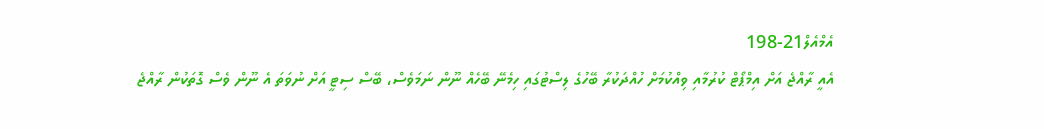އެމްއެލް21-198
އެއީ ރާއްޖެ އަށް އިމްޕޯޓް ކުރުމާއި ވިއްކުމަށް ހުއްދަކުރާ ބޭހުގެ ލިސްޓުގައި ހިމެނޭ ބޭހެއް ނޫން ނަމަވެސް، ބޭސް ސިޓީ އަށް ނުވަތަ އެ ނޫން ވެސް ގޮތަކުން ރާއްޖެ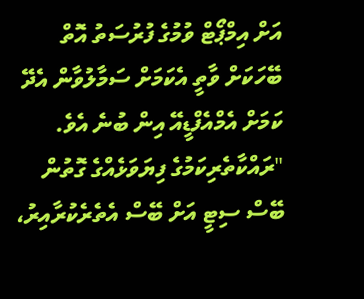އަށް އިމްޕޯޓް ވުމުގެ ފުރުސަތު އޮތް ބޭހަކަށް ވާތީ އެކަމަށް ސަމާލުވާން އެދޭ ކަމަށް އެމްއެފްޑީއޭ އިން ބުނެ އެވެ.
"ރައްކާތެރިކަމުގެ ފިޔަވަޅެއްގެ ގޮތުން ބޭސް ސިޓީ އަށް ބޭސް އެތެރެކުރާއިރު،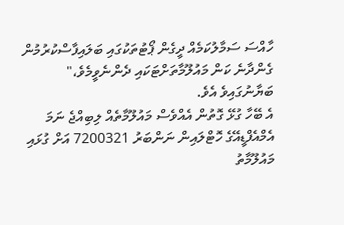ހާއްސަ ސަމާލުކަމެއް ދީގެން ޕޯޓުތަކުގައި ބަލައިފާސްކުރުމުން ގެންދާނެ ކަން މައުލޫމާތަށްޓަކައި ދެންނެވީމެވެ،" ބަޔާނުގައިވެ އެވެ.
އެ ބޭހާ ގުޅޭ ގޮތުން އެއްވެސް މައުލޫމާތެއް ލިބިއްޖެ ނަމަ އެމްއެފްޑީއޭގެ ހޮޓްލައިން ނަންބަރު 7200321 އަށް ގުޅައި މައުލޫމާތު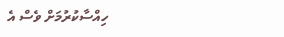ހިއްސާކުރުމަށް ވެސް އެ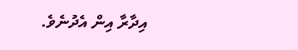އިދާރާ އިން އެދުނެވެ.